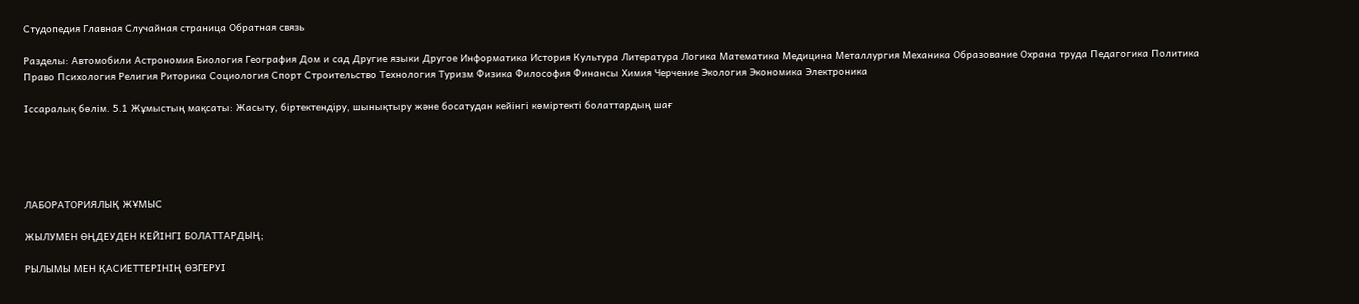Студопедия Главная Случайная страница Обратная связь

Разделы: Автомобили Астрономия Биология География Дом и сад Другие языки Другое Информатика История Культура Литература Логика Математика Медицина Металлургия Механика Образование Охрана труда Педагогика Политика Право Психология Религия Риторика Социология Спорт Строительство Технология Туризм Физика Философия Финансы Химия Черчение Экология Экономика Электроника

Іссаралық бөлім. 5.1 Жұмыстың мақсаты: Жасыту, біртектендіру, шынықтыру және босатудан кейінгі көміртекті болаттардың шағ





ЛАБОРАТОРИЯЛЫҚ ЖҰМЫС

ЖЫЛУМЕН ӨҢДЕУДЕН КЕЙІНГІ БОЛАТТАРДЫҢ;

РЫЛЫМЫ МЕН ҚАСИЕТТЕРІНІҢ ӨЗГЕРУІ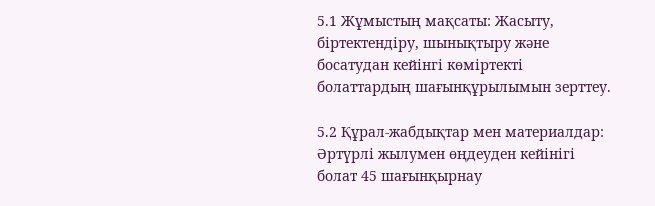5.1 Жұмыстың мақсаты: Жасыту, біртектендіру, шынықтыру және босатудан кейінгі көміртекті болаттардың шағынқұрылымын зерттеу.

5.2 Құрал-жабдықтар мен материалдар: Әртүрлі жылумен өңдеуден кейінігі болат 45 шағынқырнау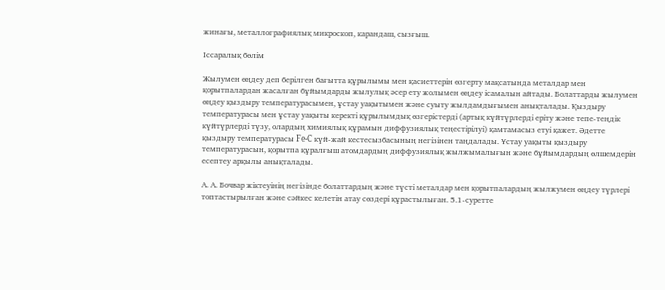жинағы, металлографиялық микроскоп, карандаш, сызғыш.

Іссаралық бөлім

Жылумен өңдеу деп берілген бағытта құрылымы мен қасиеттерін өзгерту мақсатында металдар мен қорытпалардан жасалған бұйымдарды жылулық әсер ету жолымен өңдеу ісамалын айтады. Болаттарды жылумен өңдеу қыздыру температурасымен, ұстау уақытымен және суыту жылдамдығымен анықталады. Қыздыру температурасы мен ұстау уақыты керекті құрылымдық өзгерістерді (артық күйтүрлерді еріту және тепе-теңдік күйтүрлерді түзу, олардың химиялық құрамын диффузиялық теңестірілуі) қамтамасыз етуі қажет. Әдетте қыздыру температурасы Fe-C күй-жай кестесызбасының негізінен таңдалады. Ұстау уақыты қыздыру температурасын, қорытпа құралғыш атомдардың диффузиялық жылжымалығын және бұйымдардың өлшемдерін есептеу арқылы анықталады.

А. А. Бочвар жіктеуінің негізінде болаттардың және түсті металдар мен қорытпалардың жылжумен өңдеу түрлері топтастырылған және сәйкес келетін атау сөздері құрастылыған. 5.1-суретте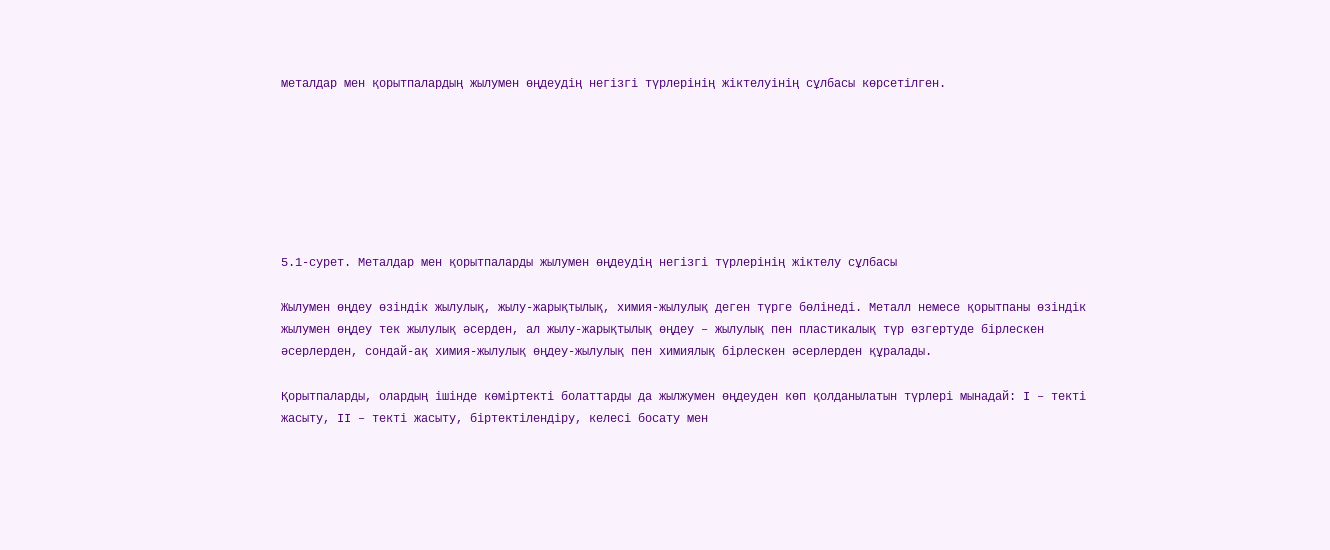металдар мен қорытпалардың жылумен өңдеудің негізгі түрлерінің жіктелуінің сұлбасы көрсетілген.







5.1-сурет. Металдар мен қорытпаларды жылумен өңдеудің негізгі түрлерінің жіктелу сұлбасы

Жылумен өңдеу өзіндік жылулық, жылу-жарықтылық, химия-жылулық деген түрге бөлінеді. Металл немесе қорытпаны өзіндік жылумен өңдеу тек жылулық әсерден, ал жылу-жарықтылық өңдеу – жылулық пен пластикалық түр өзгертуде бірлескен әсерлерден, сондай-ақ химия-жылулық өңдеу-жылулық пен химиялық бірлескен әсерлерден құралады.

Қорытпаларды, олардың ішінде көміртекті болаттарды да жылжумен өңдеуден көп қолданылатын түрлері мынадай: І – текті жасыту, ІІ – текті жасыту, біртектілендіру, келесі босату мен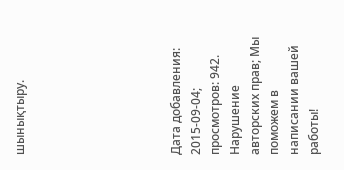шынықтыру.







Дата добавления: 2015-09-04; просмотров: 942. Нарушение авторских прав; Мы поможем в написании вашей работы!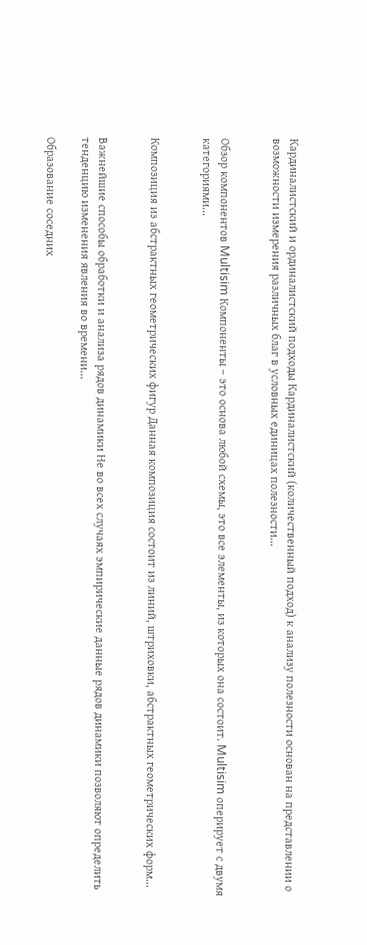Кардиналистский и ординалистский подходы Кардиналистский (количественный подход) к анализу полезности основан на представлении о возможности измерения различных благ в условных единицах полезности...


Обзор компонентов Multisim Компоненты – это основа любой схемы, это все элементы, из которых она состоит. Multisim оперирует с двумя категориями...


Композиция из абстрактных геометрических фигур Данная композиция состоит из линий, штриховки, абстрактных геометрических форм...


Важнейшие способы обработки и анализа рядов динамики Не во всех случаях эмпирические данные рядов динамики позволяют определить тенденцию изменения явления во времени...

Образование соседних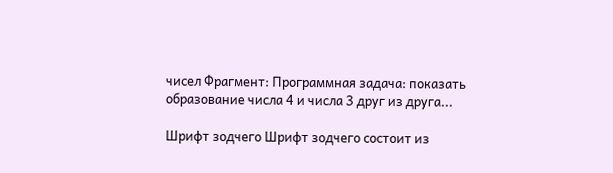чисел Фрагмент: Программная задача: показать образование числа 4 и числа 3 друг из друга...

Шрифт зодчего Шрифт зодчего состоит из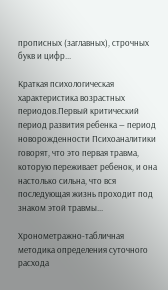прописных (заглавных), строчных букв и цифр...

Краткая психологическая характеристика возрастных периодов.Первый критический период развития ребенка — период новорожденности Психоаналитики говорят, что это первая травма, которую переживает ребенок, и она настолько сильна, что вся последующая жизнь проходит под знаком этой травмы...

Хронометражно-табличная методика определения суточного расхода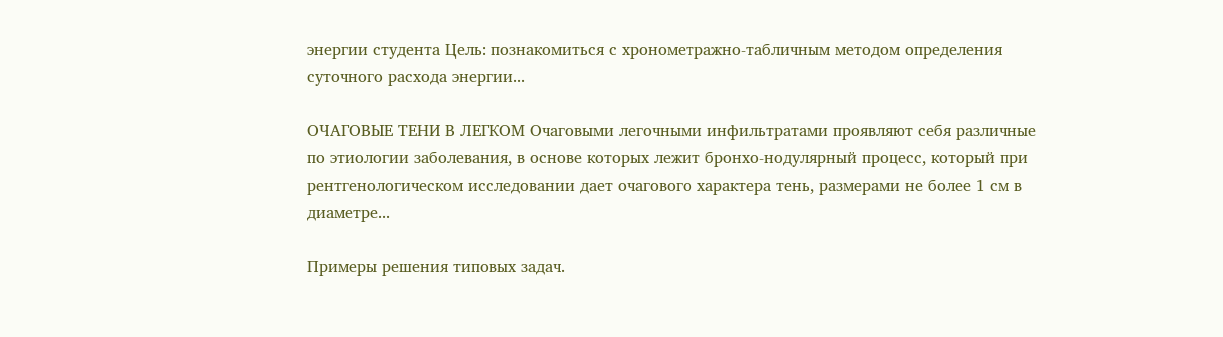энергии студента Цель: познакомиться с хронометражно-табличным методом определения суточного расхода энергии...

ОЧАГОВЫЕ ТЕНИ В ЛЕГКОМ Очаговыми легочными инфильтратами проявляют себя различные по этиологии заболевания, в основе которых лежит бронхо-нодулярный процесс, который при рентгенологическом исследовании дает очагового характера тень, размерами не более 1 см в диаметре...

Примеры решения типовых задач.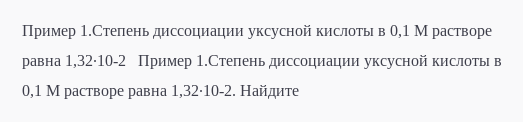Пример 1.Степень диссоциации уксусной кислоты в 0,1 М растворе равна 1,32∙10-2   Пример 1.Степень диссоциации уксусной кислоты в 0,1 М растворе равна 1,32∙10-2. Найдите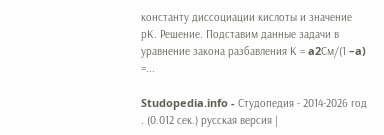константу диссоциации кислоты и значение рК. Решение. Подставим данные задачи в уравнение закона разбавления К = a2См/(1 –a) =...

Studopedia.info - Студопедия - 2014-2026 год . (0.012 сек.) русская версия |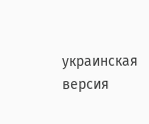украинская версия